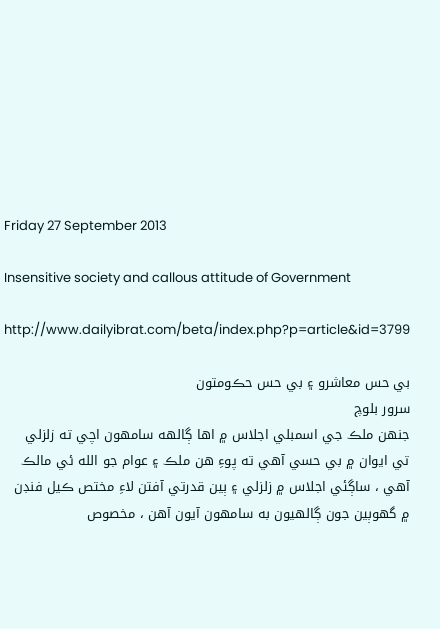Friday 27 September 2013

Insensitive society and callous attitude of Government

http://www.dailyibrat.com/beta/index.php?p=article&id=3799

بي حس معاشرو ۽ بي حس حڪومتون
سرور بلوچ
جنهن ملڪ جي اسمبلي اجلاس ۾ اها ڳالهه سامهون اچي ته زلزلي تي ايوان ۾ بي حسي آهي ته پوءِ هن ملڪ ۽ عوام جو الله ئي مالڪ آهي ، ساڳئي اجلاس ۾ زلزلي ۽ ٻين قدرتي آفتن لاءِ مختص ڪيل فنڊن ۾ گهوٻين جون ڳالهيون به سامهون آيون آهن ، مخصوص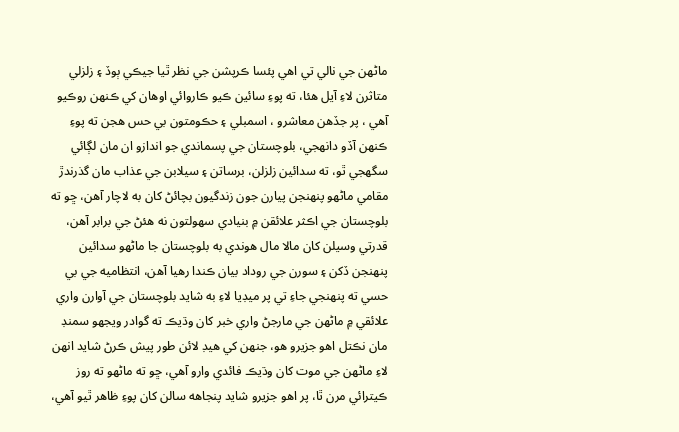ماڻهن جي نالي تي اهي پئسا ڪرپشن جي نظر ٿيا جيڪي ٻوڏ ۽ زلزلي متاثرن لاءِ آيل هئا، ته پوءِ سائين ڪيو ڪاروائي اوهان کي ڪنهن روڪيو آهي ، پر جڏهن معاشرو ، اسمبلي ۽ حڪومتون بي حس هجن ته پوءِ ڪنهن آڏو دانهجي، بلوچستان جي پسماندي جو اندازو ان مان لڳائي سگهجي ٿو، ته سدائين زلزلن، برساتن ۽ سيلابن جي عذاب مان گذرندڙ مقامي ماڻهو پنهنجن پيارن جون زندگيون بچائڻ کان به لاچار آهن، ڇو ته بلوچستان جي اڪثر علائقن ۾ بنيادي سهولتون نه هئڻ جي برابر آهن، قدرتي وسيلن کان مالا مال هوندي به بلوچستان جا ماڻهو سدائين پنهنجن ڏکن ۽ سورن جي روداد بيان ڪندا رهيا آهن، انتظاميه جي بي حسي ته پنهنجي جاءِ تي پر ميڊيا لاءِ به شايد بلوچستان جي آوارن واري علائقي ۾ ماڻهن جي مارجڻ واري خبر کان وڌيڪ ته گوادر ويجهو سمنڊ مان نڪتل اهو جزيرو هو، جنهن کي هيڊ لائن طور پيش ڪرڻ شايد انهن لاءِ ماڻهن جي موت کان وڌيڪ فائدي وارو آهي، ڇو ته ماڻهو ته روز ڪيترائي مرن ٿا، پر اهو جزيرو شايد پنجاهه سالن کان پوءِ ظاهر ٿيو آهي،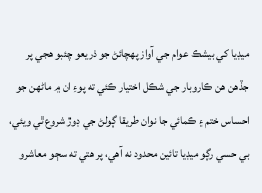ميڊيا کي بيشڪ عوام جي آواز پهچائڻ جو ذريعو چئبو هجي پر جڏهن هن ڪاروبار جي شڪل اختيار ڪئي ته پوءِ ان ۾ ماڻهن جو احساس ختم ۽ ڪمائي جا نوان طريقا ڳولڻ جي ڊوڙ شروع ٿي ويئي، بي حسي رڳو ميڊيا تائين محدود نه آهي، پر هتي ته سڄو معاشرو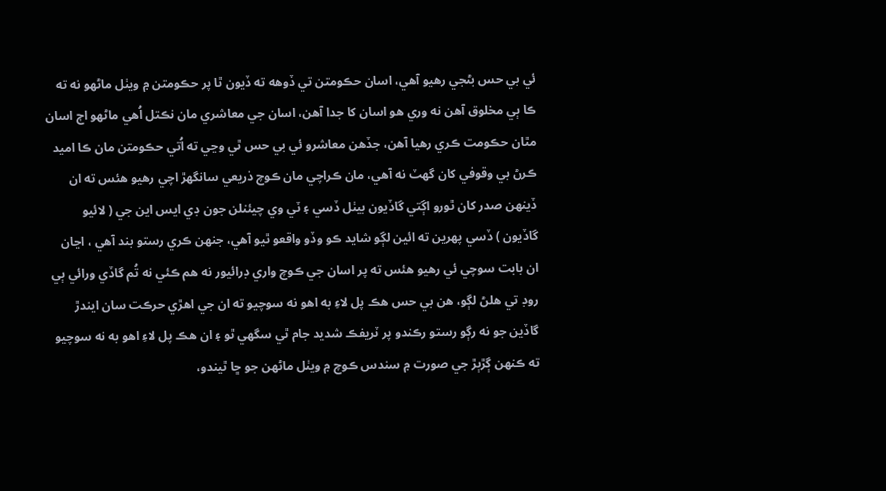ئي بي حس بڻجي رهيو آهي، اسان حڪومتن تي ڏوهه ته ڏيون ٿا پر حڪومتن ۾ ويٺل ماڻهو نه ته ڪا ٻي مخلوق آهن نه وري هو اسان کا جدا آهن، اسان جي معاشري مان نڪتل اُهي ماڻهو اڄ اسان مٿان حڪومت ڪري رهيا آهن، جڏهن معاشرو ئي بي حس ٿي وڃي ته اُتي حڪومتن مان ڪا اميد ڪرڻ بي وقوفي کان گهٽ نه آهي، مان ڪراچي مان ڪوچ ذريعي سانگهڙ اچي رهيو هئس ته ان ڏينهن صدر کان ٿورو اڳتي گاڏيون بيٺل ڏسي ۽ ٽي وي چيئنلن جون ڊي ايس اين جي ( لائيو گاڏيون ) ڏسي پهرين ته ائين لڳو شايد ڪو وڏو واقعو ٿيو آهي، جنهن ڪري رستو بند آهي ، اڃان ان بابت سوچي ئي رهيو هئس ته پر اسان جي ڪوچ واري ڊرائيور نه هم ڪئي نه تُم گاڏي ورائي ٻي روڊ تي هلڻ لڳو، هن بي حس هڪ پل لاءِ به اهو نه سوچيو ته ان جي اهڙي حرڪت سان ايندڙ گاڏين جو نه رڳو رستو رڪندو پر ٽريفڪ شديد جام ٿي سگهي ٿو ۽ ان هڪ پل لاءِ اهو به نه سوچيو ته ڪنهن ڳڙٻڙ جي صورت ۾ سندس ڪوچ ۾ ويٺل ماڻهن جو ڇا ٿيندو،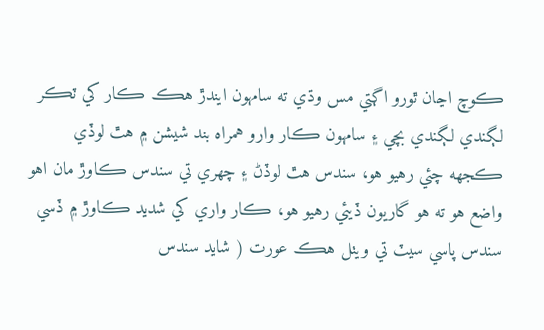ڪوچ اڃان ٿورو اڳتي مس وڌي ته سامهون ايندڙ هڪ ڪار کي ٽڪر لڳندي لڳندي بچي ۽ سامهون ڪار وارو همراه بند شيشن ۾ هٿ لوڏي ڪجهه چئي رهيو هو، سندس هٿ لوڏڻ ۽ چهري تي سندس ڪاوڙ مان اهو واضع هو ته هو گاريون ڏيئي رهيو هو، ڪار واري کي شديد ڪاوڙ ۾ ڏسي سندس پاسي سيٽ تي ويٺل هڪ عورت ( شايد سندس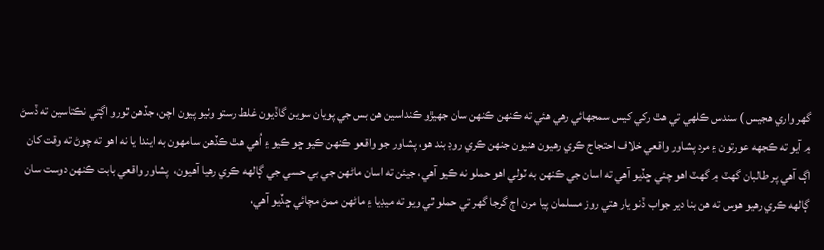گهر واري هجيس ) سندس ڪلهي تي هٿ رکي کيس سمجهائي رهي هئي ته ڪنهن ڪنهن سان جهيڙو ڪنداسين هن بس جي پويان سوين گاڏيون غلط رستو وٺيو پيون اچن، جڏهن ٿورو اڳتي نڪتاسين ته ڏسڻ ۾ آيو ته ڪجهه عورتون ۽ مرد پشاور واقعي خلاف احتجاج ڪري رهيون هنيون جنهن ڪري روڊ بند هو، پشاور جو واقعو ڪنهن ڪيو ڇو ڪيو ۽ اُهي هٿ ڪڏهن سامهون به ايندا يا نه اهو ته چوڻ ته وقت کان اڳ آهي پر طالبان گهٽ ۾ گهٽ اهو چئي ڇڏيو آهي ته اسان جي ڪنهن به ٽولي اهو حملو نه ڪيو آهي، جيئن ته اسان ماڻهن جي بي حسي جي ڳالهه ڪري رهيا آهيون،  پشاور واقعي بابت ڪنهن دوست سان ڳالهه ڪري رهيو هوس ته هن بنا دير جواب ڏنو يار هتي روز مسلمان پيا مرن اڄ گرجا گهر تي حملو ٿي ويو ته ميڊيا ۽ ماڻهن ممڻ مچائي ڇڏيو آهي،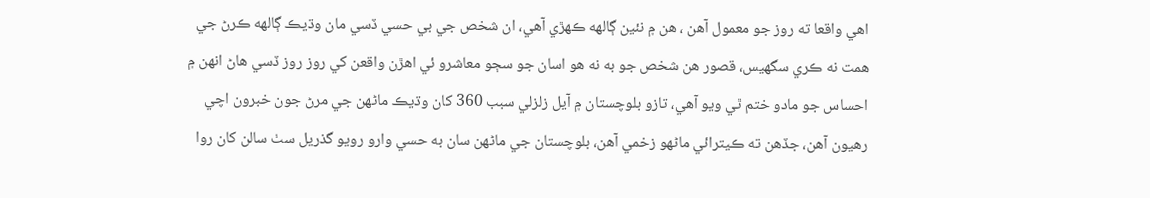اهي واقعا ته روز جو معمول آهن ، هن ۾ نئين ڳالهه ڪهڙي آهي، ان شخص جي بي حسي ڏسي مان وڌيڪ ڳالهه ڪرڻ جي همت نه ڪري سگهيس، قصور هن شخص جو به نه هو اسان جو سڄو معاشرو ئي اهڙن واقعن کي روز روز ڏسي هاڻ انهن ۾ احساس جو مادو ختم ٿي ويو آهي، تازو بلوچستان ۾ آيل زلزلي سبب 360 کان وڌيڪ ماڻهن جي مرڻ جون خبرون اچي رهيون آهن، جڏهن ته ڪيترائي ماڻهو زخمي آهن، بلوچستان جي ماڻهن سان به حسي وارو رويو گذريل سٺ سالن کان روا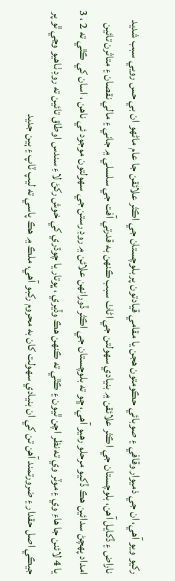رکيو ويو آهي، ان جي ذميوار وقافي ۽ صوبائي حڪومتون هجن يا مقامي قيادتون پر بلوچستان جي اڪثر علائقن جا عام ماڻهو ان بي حس رويي سبب شديد ناراض ۽ ڏکايل آهن، بلوچستان جي اڪثر علائقن ۾ بنيادي سهولتن جي اڻاٺ سبب ڪنهن به قدرتي آفت جي سلسلي ۾ جاني ۽ مالي نقصان ۽ متاثرن تائين امداد پهچڻ سدائين هڪ ڏکيو مرحلو رهيو آهي، ڇو ته بلوچستان جي اڪثر ڏورانهن علائن ۾ روڊ رستن جي سهولتون موجود ئي ناهن ، اسان کي ڪٿي ته 2 ، 3 يا 4 لائنن جا هاءِ وي ۽ موٽر وي ته نظر اچن ٿيون ۽ ڪٿي ته ڪنهن هڪ وڏيري ، ڀوتار يا چوڌري کي خوش رکڻ لاءِ سندس اوطاق تائين ته روڊ ٺاهيو وڃي ٿو پر جيڪي اصل حقدار ۽ ضرورتمند آهن تن کي ان بنيادي سهولت کان به محروم رکبو آهي، ملڪ ۾ هڪ پاسي ته ليپ ٽاپ ۽ ٻين جديد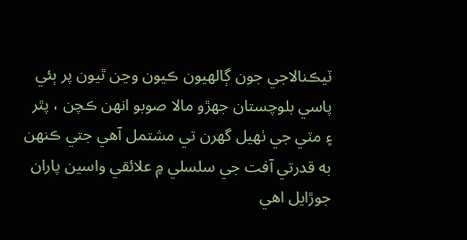ٽيڪنالاجي جون ڳالهيون ڪيون وڃن ٿيون پر ٻئي پاسي بلوچستان جهڙو مالا صوبو انهن ڪچن ، پٿر ۽ مٽي جي ٺهيل گهرن تي مشتمل آهي جتي ڪنهن به قدرتي آفت جي سلسلي ۾ علائقي واسين پاران جوڙايل اهي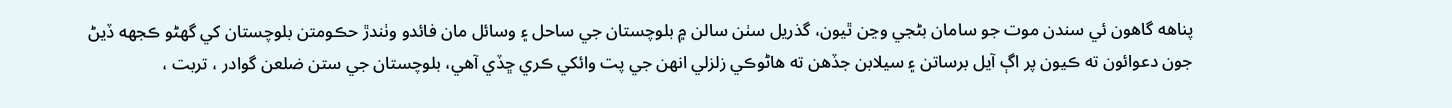پناهه گاهون ئي سندن موت جو سامان بڻجي وڃن ٿيون، گذريل سٺن سالن ۾ بلوچستان جي ساحل ۽ وسائل مان فائدو وٺندڙ حڪومتن بلوچستان کي گهڻو ڪجهه ڏيڻ جون دعوائون ته ڪيون پر اڳ آيل برساتن ۽ سيلابن جڏهن ته هاڻوڪي زلزلي انهن جي پت وائکي ڪري ڇڏي آهي، بلوچستان جي ستن ضلعن گوادر ، تربت ،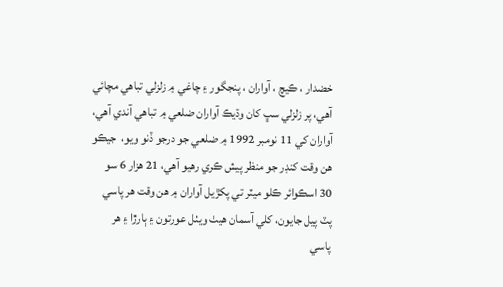خضدار ، ڪيچ ، آواران ، پنجگور ۽ چاغي ۾ زلزلي تباهي مچائي آهي، پر زلزلي سڀ کان وڌيڪ آواران ضلعي ۾ تباهي آندي آهي، آواران کي 11 نومبر 1992 ۾ ضلعي جو درجو ڏنو ويو،  جيڪو هن وقت کنڊر جو منظر پيش ڪري رهيو آهي، 21 هزار 6 سو 30 اسڪوائر ڪلو ميٽر تي پکڙيل آواران ۾ هن وقت هر پاسي پٽ پيل جايون، کلي آسمان هيٺ ويٺل عورتون ۽ ٻارڙا ۽ هر پاسي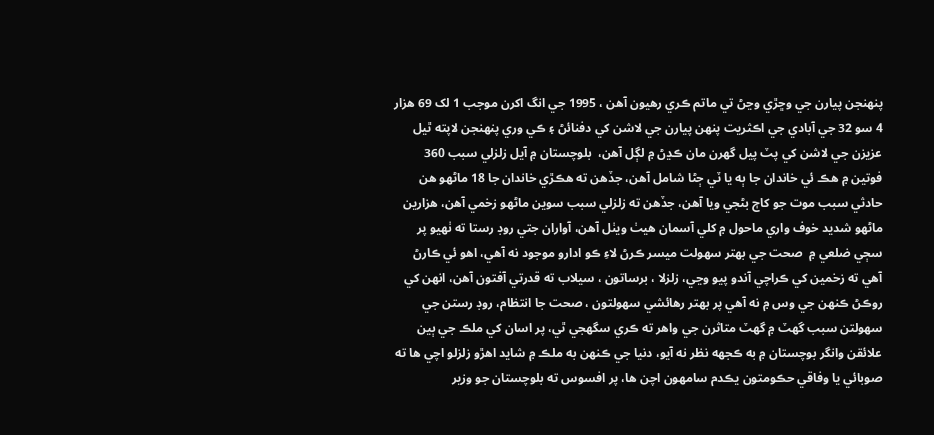پنهنجن پيارن جي وڇڙي وڃڻ تي ماتم ڪري رهيون آهن ، 1995 جي انگ اکرن موجب 1 لک 69 هزار 4 سو 32 جي آبادي جي اڪثريت پنهن پيارن جي لاشن کي دفنائڻ ۽ ڪي وري پنهنجن لاپته ٿيل عزيزن جي لاشن کي پٽ پيل گهرن مان ڪڍڻ ۾ لڳل آهن،  بلوچستان ۾ آيل زلزلي سبب 360 فوتين ۾ هڪ ئي خاندان جا ٻه يا ٽي ڄڻا شامل آهن، جڏهن ته هڪڙي خاندان جا 18 ماڻهو هن حادثي سبب موت جو کاڄ بڻجي ويا آهن، جڏهن ته زلزلي سبب سوين ماڻهو زخمي آهن، هزارين ماڻهو شديد خوف واري ماحول ۾ کلي آسمان هيٺ ويٺل آهن، آواران جتي روڊ رستا ته ٺهيو پر سڄي ضلعي ۾  صحت جي بهتر سهولت ميسر ڪرڻ لاءِ ڪو ادارو موجود نه آهي، اهو ئي ڪارڻ آهي ته زخمين کي ڪراچي آندو پيو وڃي، زلزلا ، برساتون ، سيلاب ته قدرتي آفتون آهن، انهن کي روڪڻ ڪنهن جي وس ۾ نه آهي پر بهتر رهائشي سهولتون ، صحت جا انتظام، روڊ رستن جي سهولتن سبب گهٽ ۾ گهٽ متاثرن جي واهر ته ڪري سگهجي ٿي، پر اسان کي ملڪ جي ٻين علائقن وانگر بوچستان ۾ به ڪجهه نظر نه آيو، دنيا جي ڪنهن به ملڪ ۾ شايد اهڙو زلزلو اچي ها ته صوبائي يا وفاقي حڪومتون يڪدم سامهون اچن ها، پر افسوس ته بلوچستان جو وزير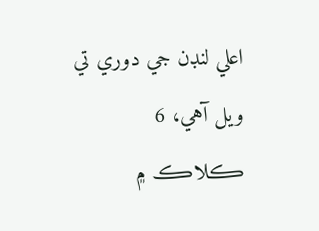اعلي لنڊن جي دوري تي ويل آهي، 6 ڪلاڪ ۾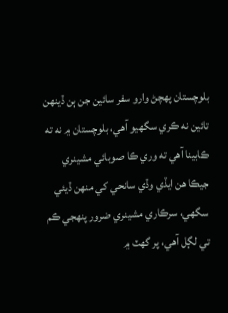بلوچستان پهچڻ وارو سفر سائين جن ٻن ڏينهن تائين نه ڪري سگهيو آهي، بلوچستان ۾ نه ته ڪابينا آهي ته وري ڪا صوبائي مشينري جيڪا هن ايڏي وڏي سانحي کي منهن ڏيئي سگهي، سرڪاري مشينري ضرور پنهجي ڪم تي لڳل آهي، پر گهٽ ۾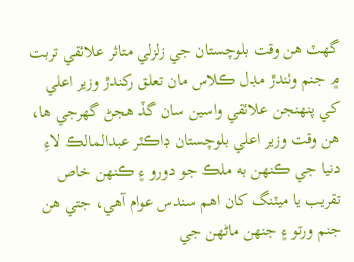گهٽ هن وقت بلوچستان جي زلزلي متاثر علائقي تربت ۾ جنم وٺندڙ مڊل ڪلاس مان تعلق رکندڙ وزير اعلي کي پنهنجن علائقي واسين سان گڏ هجڻ گهرجي ها، هن وقت وزير اعلي بلوچستان ڊاڪٽر عبدالمالڪ لاءِ دنيا جي ڪنهن به ملڪ جو دورو ۽ ڪنهن خاص تقريب يا ميٽنگ کان اهم سندس عوام آهي، جتي هن جنم ورتو ۽ جنهن ماڻهن جي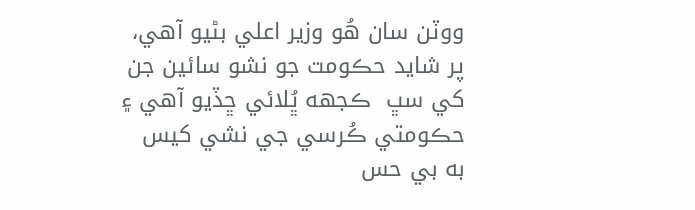ووٽن سان هُو وزير اعلي بڻيو آهي، پر شايد حڪومت جو نشو سائين جن کي سڀ  ڪجهه ڀُلائي ڇڏيو آهي ۽ حڪومتي ڪُرسي جي نشي کيس به بي حس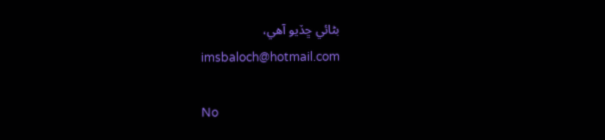بڻائي ڇڏيو آهي،
imsbaloch@hotmail.com

No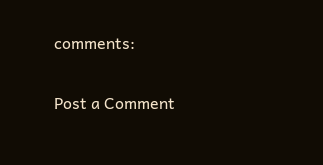comments:

Post a Comment